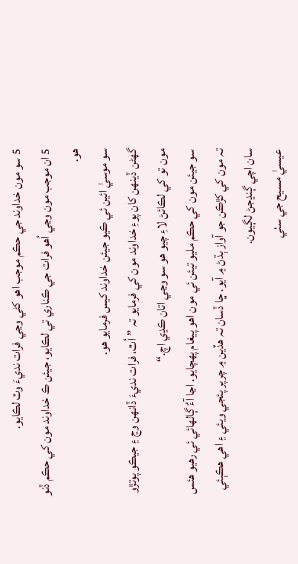5 سو مون خداوند جي حڪم موجب اهو کڻي وڃي فرات نديءَ وٽ لڪايو.
5 ان موجب مون وڃي اُهو فرات جي ڪناري تي لڪايو، جيئن ڪ خداوند مون کي حڪم ڏنو هو.
سو موسيٰ ائين ئي ڪيو جيئن خداوند کيس فرمايو هو.
گھڻن ڏينهن کان پوءِ خداوند مون کي فرمايو تہ ”اُٿ، فرات نديءَ ڏانهن وڃ ۽ جيڪو پوتڙو مون تو کي لڪائڻ لاءِ چيو هو سو وڃي اتان ڪڍي اچ.“
سو جيئن مون کي حڪم مليو تيئن ئي مون اهو پيغام پهچايو. اڃا آءٌ ڳالهائي ئي رهيو هئس تہ مون کي کڙڪن جو آواز ٻڌڻ ۾ آيو. ڇا ڏسان تہ هڏين ۾ چرپر پئجي ويئي ۽ اهي هڪٻئي سان اچي ڳنڍجڻ لڳيون.
عيسيٰ مسيح جي سٺي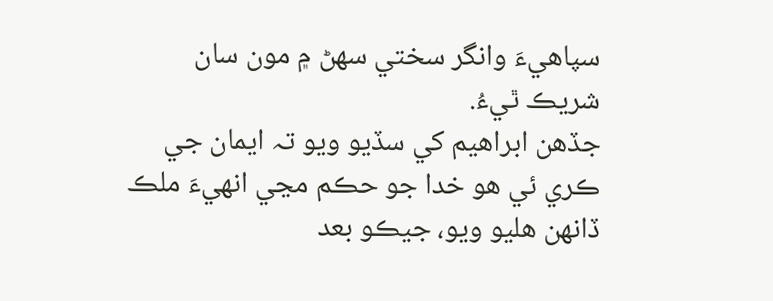سپاهيءَ وانگر سختي سهڻ ۾ مون سان شريڪ ٿيءُ.
جڏهن ابراهيم کي سڏيو ويو تہ ايمان جي ڪري ئي هو خدا جو حڪم مڃي انهيءَ ملڪ ڏانهن هليو ويو، جيڪو بعد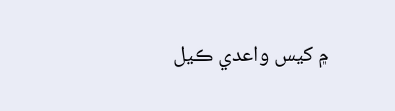۾ کيس واعدي ڪيل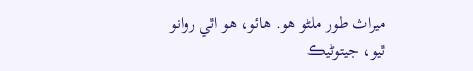ميراث طور ملڻو هو. هائو، هو اٿي روانو ٿيو، جيتوڻيڪ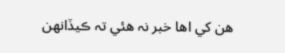هن کي اها خبر نہ هئي تہ ڪيڏانهن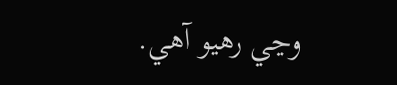وڃي رهيو آهي.